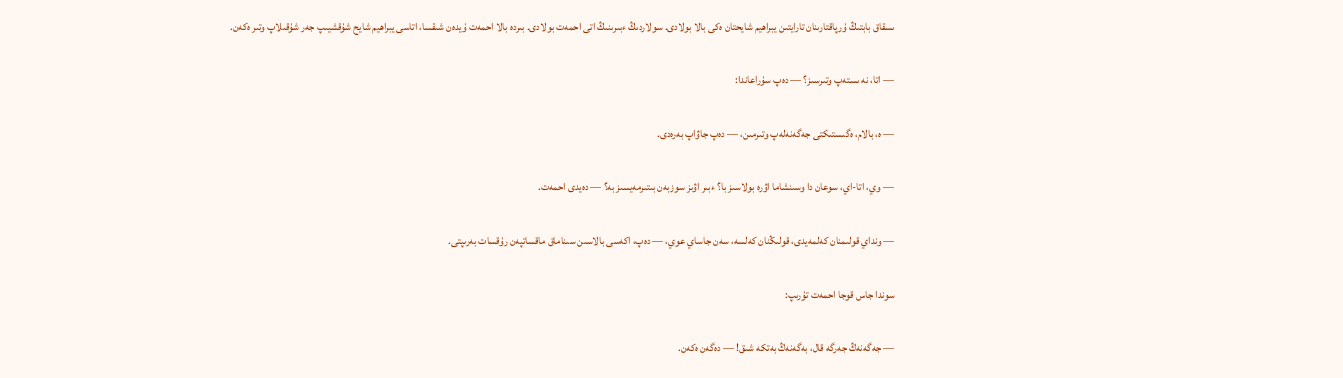ىسقاق بابتىڭ ۇرپاقتارىنان تارايتىن يبراھيم شايحتان ەكى بالا بولادى. سولاردىڭ ءبىرىنىڭ اتى احمەت بولادى. بىردە بالا احمەت ۇيدەن شىقسا، اتاسى يبراھيم شايح شۇقشيىپ جەر شۇقىلاپ وتىر ەكەن.

— اتا، نە ىستەپ وتىرسىز؟ — دەپ سۇراعاندا:

— ە، بالام، ەگىستىكتى جەگەنەلەپ وتىرمىن، — دەپ جاۋاپ بەرەدى.

— وي، اتا-اي، سوعان دا وسىنشاما اۋرە بولاسىز با؟ ءبىر اۋىز سوزبەن بىتىرمەيسىز بە؟ — دەيدى احمەت.

— ونداي قولىمنان كەلمەيدى، قولىڭنان كەلسە، سەن جاساي عوي، — دەپ، اكەسى بالاسىن سىناماق ماقساتپەن رۇقسات بەرىپتى.

سوندا جاس قوجا احمەت تۇرىپ:

— جەگەنەڭ جەرگە قال، بەگەنەڭ بەتكە شىق! — دەگەن ەكەن.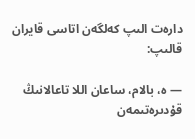دارەت الىپ كەلگەن اتاسى قايران قالىپ:

— ە، بالام، ساعان اللا تاعالانىڭ قۇدىرەتىمەن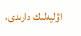اۋليەلىك دارىدى،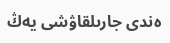ەندى جارىلقاۋشى يەڭ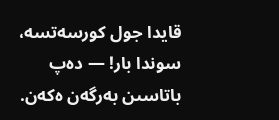قايدا جول كورسەتسە، سوندا بار! — دەپ باتاسىن بەرگەن ەكەن.